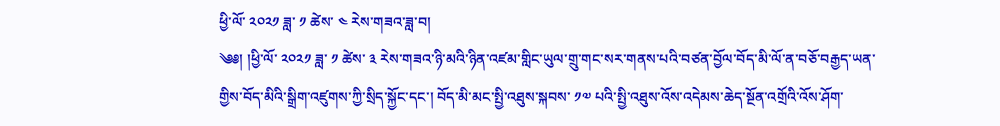ཕྱི་ལོ་ ༢༠༢༡ ཟླ་ ༡ ཚེས་ ༤ རེས་གཟའ་ཟླ་བ།
༄༅། །ཕྱི་ལོ་ ༢༠༢༡ ཟླ་ ༡ ཚེས་ ༣ རེས་གཟའ་ཉི་མའི་ཉིན་འཛམ་གླིང་ཡུལ་གྲུ་གང་སར་གནས་པའི་བཙན་བྱོལ་བོད་མི་ལོ་ན་བཅོ་བརྒྱད་ཡན་གྱིས་བོད་མིའི་སྒྲིག་འཛུགས་ཀྱི་སྲིད་སྐྱོང་དང་། བོད་མི་མང་སྤྱི་འཐུས་སྐབས་ ༡༧ པའི་སྤྱི་འཐུས་འོས་འདེམས་ཆེད་སྔོན་འགྲོའི་འོས་ཤོག་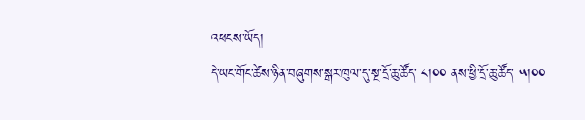འཕངས་ཡོད།
དེ་ཡང་གོང་ཚེས་ཉིན་བཞུགས་སྒར་ཁུལ་དུ་སྔ་དྲོ་ཆུ་ཚོད་ ༨།༠༠ ནས་ཕྱི་དྲོ་ཆུ་ཚོད་ ༥།༠༠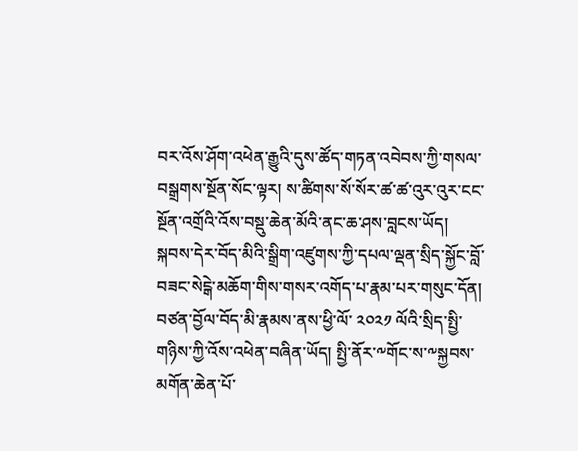བར་འོས་ཤོག་འཕེན་རྒྱུའི་དུས་ཚོད་གཏན་འབེབས་ཀྱི་གསལ་བསྒྲགས་སྔོན་སོང་ལྟར། ས་ཚིགས་སོ་སོར་ཚ་ཚ་འུར་འུར་ངང་སྔོན་འགྲོའི་འོས་བསྡུ་ཆེན་མོའི་ནང་ཆ་ཤས་བླངས་ཡོད།
སྐབས་དེར་བོད་མིའི་སྒྲིག་འཛུགས་ཀྱི་དཔལ་ལྡན་སྲིད་སྐྱོང་བློ་བཟང་སེངྒེ་མཆོག་གིས་གསར་འགོད་པ་རྣམ་པར་གསུང་དོན། བཙན་བྱོལ་བོད་མི་རྣམས་ནས་ཕྱི་ལོ་ ༢༠༢༡ ལོའི་སྲིད་སྤྱི་གཉིས་ཀྱི་འོས་འཕེན་བཞིན་ཡོད། སྤྱི་ནོར་༸གོང་ས་༸སྐྱབས་མགོན་ཆེན་པོ་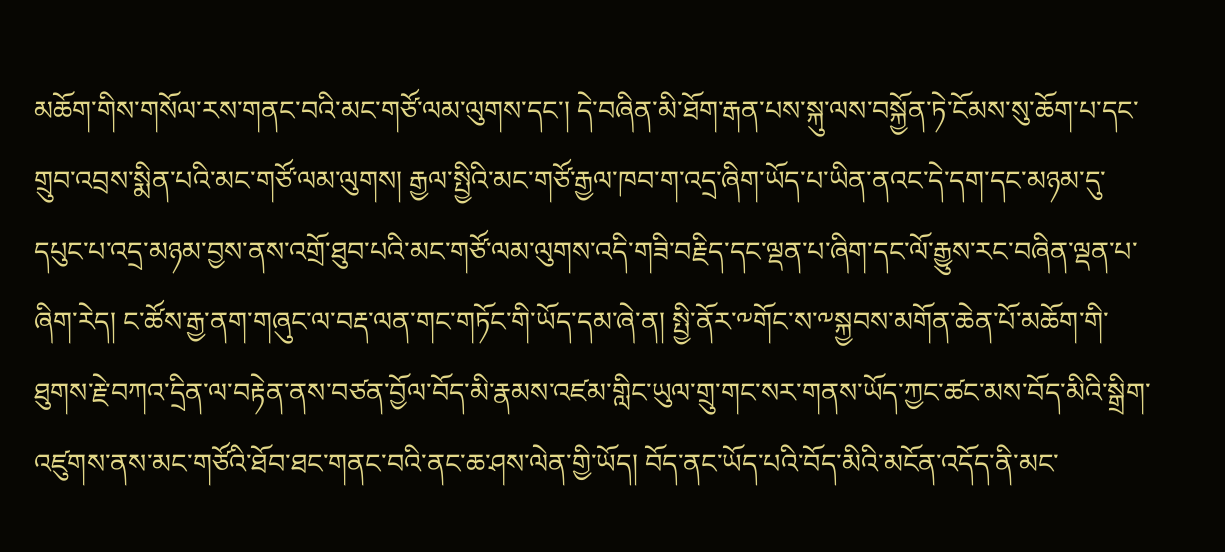མཆོག་གིས་གསོལ་རས་གནང་བའི་མང་གཙོ་ལམ་ལུགས་དང་། དེ་བཞིན་མི་ཐོག་རྒན་པས་སྐུ་ལས་བསྐྱོན་ཏེ་ངོམས་སུ་ཆོག་པ་དང་གྲུབ་འབྲས་སྨིན་པའི་མང་གཙོ་ལམ་ལུགས། རྒྱལ་སྤྱིའི་མང་གཙོ་རྒྱལ་ཁབ་ག་འདྲ་ཞིག་ཡོད་པ་ཡིན་ནའང་དེ་དག་དང་མཉམ་དུ་དཔུང་པ་འདྲ་མཉམ་བྱས་ནས་འགྲོ་ཐུབ་པའི་མང་གཙོ་ལམ་ལུགས་འདི་གཟི་བརྗིད་དང་ལྡན་པ་ཞིག་དང་ལོ་རྒྱུས་རང་བཞིན་ལྡན་པ་ཞིག་རེད། ང་ཚོས་རྒྱ་ནག་གཞུང་ལ་བརྡ་ལན་གང་གཏོང་གི་ཡོད་དམ་ཞེ་ན། སྤྱི་ནོར་༸གོང་ས་༸སྐྱབས་མགོན་ཆེན་པོ་མཆོག་གི་ཐུགས་རྗེ་བཀའ་དྲིན་ལ་བརྟེན་ནས་བཙན་བྱོལ་བོད་མི་རྣམས་འཛམ་གླིང་ཡུལ་གྲུ་གང་སར་གནས་ཡོད་ཀྱང་ཚང་མས་བོད་མིའི་སྒྲིག་འཛུགས་ནས་མང་གཙོའི་ཐོབ་ཐང་གནང་བའི་ནང་ཆ་ཤས་ལེན་གྱི་ཡོད། བོད་ནང་ཡོད་པའི་བོད་མིའི་མངོན་འདོད་ནི་མང་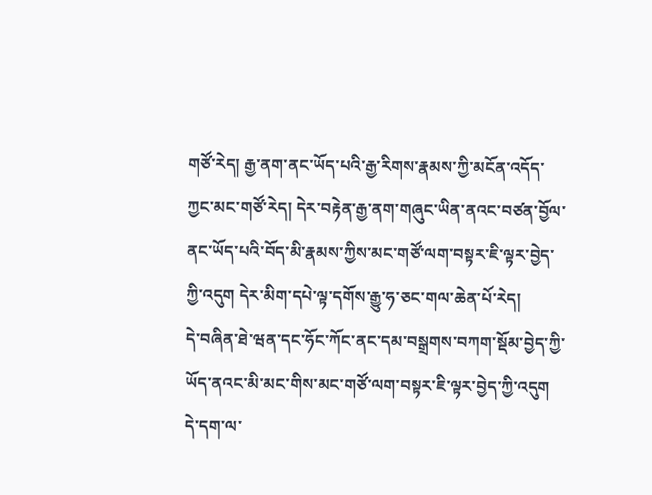གཙོ་རེད། རྒྱ་ནག་ནང་ཡོད་པའི་རྒྱ་རིགས་རྣམས་ཀྱི་མངོན་འདོད་ཀྱང་མང་གཙོ་རེད། དེར་བརྟེན་རྒྱ་ནག་གཞུང་ཡིན་ནའང་བཙན་བྱོལ་ནང་ཡོད་པའི་བོད་མི་རྣམས་ཀྱིས་མང་གཙོ་ལག་བསྟར་ཇི་ལྟར་བྱེད་ཀྱི་འདུག དེར་མིག་དཔེ་ལྟ་དགོས་རྒྱུ་ཧ་ཅང་གལ་ཆེན་པོ་རེད།
དེ་བཞིན་ཐེ་ཝན་དང་ཧོང་ཀོང་ནང་དམ་བསྒྲགས་བཀག་སྡོམ་བྱེད་ཀྱི་ཡོད་ནའང་མི་མང་གིས་མང་གཙོ་ལག་བསྟར་ཇི་ལྟར་བྱེད་ཀྱི་འདུག དེ་དག་ལ་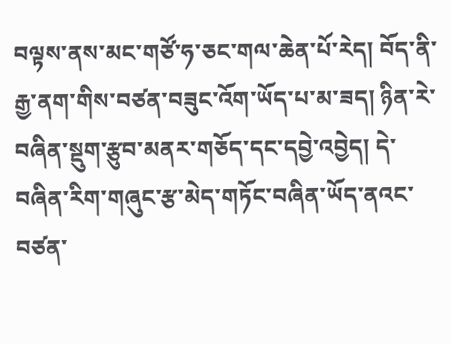བལྟས་ནས་མང་གཙོ་ཧ་ཅང་གལ་ཆེན་པོ་རེད། བོད་ནི་རྒྱ་ནག་གིས་བཙན་བཟུང་འོག་ཡོད་པ་མ་ཟད། ཉིན་རེ་བཞིན་སྡུག་རྩུབ་མནར་གཅོད་དང་དབྱེ་འབྱེད། དེ་བཞིན་རིག་གཞུང་རྩ་མེད་གཏོང་བཞིན་ཡོད་ནའང་བཙན་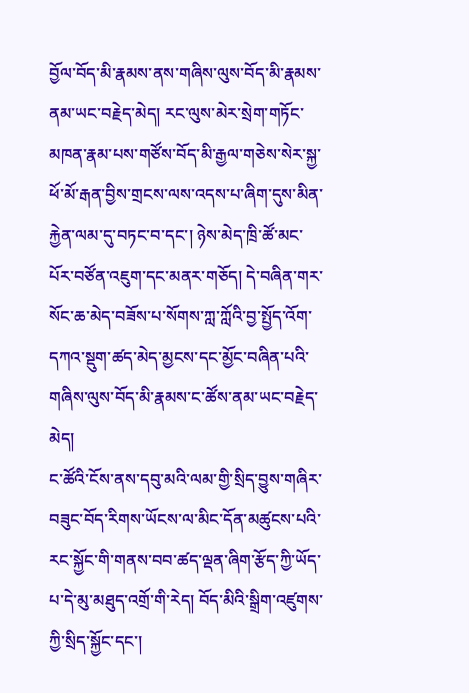བྱོལ་བོད་མི་རྣམས་ནས་གཞིས་ལུས་བོད་མི་རྣམས་ནམ་ཡང་བརྗེད་མེད། རང་ལུས་མེར་སྲེག་གཏོང་མཁན་རྣམ་པས་གཙོས་བོད་མི་རྒྱལ་གཅེས་སེར་སྐྱ་ཕོ་མོ་རྒན་བྱིས་གྲངས་ལས་འདས་པ་ཞིག་དུས་མིན་རྐྱེན་ལམ་དུ་བཏང་བ་དང་། ཉེས་མེད་ཁྲི་ཚོ་མང་པོར་བཙོན་འཇུག་དང་མནར་གཅོད། དེ་བཞིན་གར་སོང་ཆ་མེད་བཟོས་པ་སོགས་ཀླ་ཀློའི་བྱ་སྤྱོད་འོག་དཀའ་སྡུག་ཚད་མེད་མྱངས་དང་མྱོང་བཞིན་པའི་གཞིས་ལུས་བོད་མི་རྣམས་ང་ཚོས་ནམ་ཡང་བརྗེད་མེད།
ང་ཚོའི་ངོས་ནས་དབུ་མའི་ལམ་གྱི་སྲིད་བྱུས་གཞིར་བཟུང་བོད་རིགས་ཡོངས་ལ་མིང་དོན་མཚུངས་པའི་རང་སྐྱོང་གི་གནས་བབ་ཚད་ལྡན་ཞིག་རྩོད་ཀྱི་ཡོད་པ་དེ་མུ་མཐུད་འགྲོ་གི་རེད། བོད་མིའི་སྒྲིག་འཛུགས་ཀྱི་སྲིད་སྐྱོང་དང་།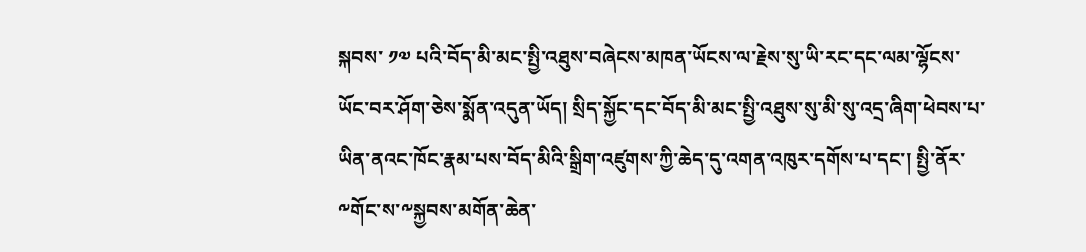སྐབས་ ༡༧ པའི་བོད་མི་མང་སྤྱི་འཐུས་བཞེངས་མཁན་ཡོངས་ལ་རྗེས་སུ་ཡི་རང་དང་ལམ་ལྷོངས་ཡོང་བར་ཤོག་ཅེས་སྨོན་འདུན་ཡོད། སྲིད་སྐྱོང་དང་བོད་མི་མང་སྤྱི་འཐུས་སུ་མི་སུ་འདྲ་ཞིག་ཕེབས་པ་ཡིན་ནའང་ཁོང་རྣམ་པས་བོད་མིའི་སྒྲིག་འཛུགས་ཀྱི་ཆེད་དུ་འགན་འཁུར་དགོས་པ་དང་། སྤྱི་ནོར་༸གོང་ས་༸སྐྱབས་མགོན་ཆེན་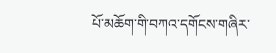པོ་མཆོག་གི་བཀའ་དགོངས་གཞིར་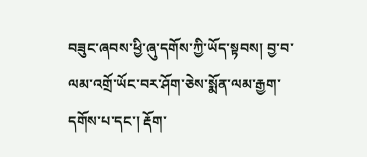བཟུང་ཞབས་ཕྱི་ཞུ་དགོས་ཀྱི་ཡོད་སྟབས། བྱ་བ་ལམ་འགྲོ་ཡོང་བར་ཤོག་ཅེས་སྨོན་ལམ་རྒྱག་དགོས་པ་དང་། རྡོག་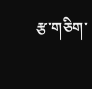རྩ་གཅིག་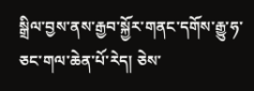སྒྲིལ་བྱས་ནས་རྒྱབ་སྐྱོར་གནང་དགོས་རྒྱུ་ཧ་ཅང་གལ་ཆེན་པོ་རེད། ཅེས་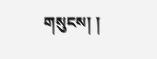གསུངས། །